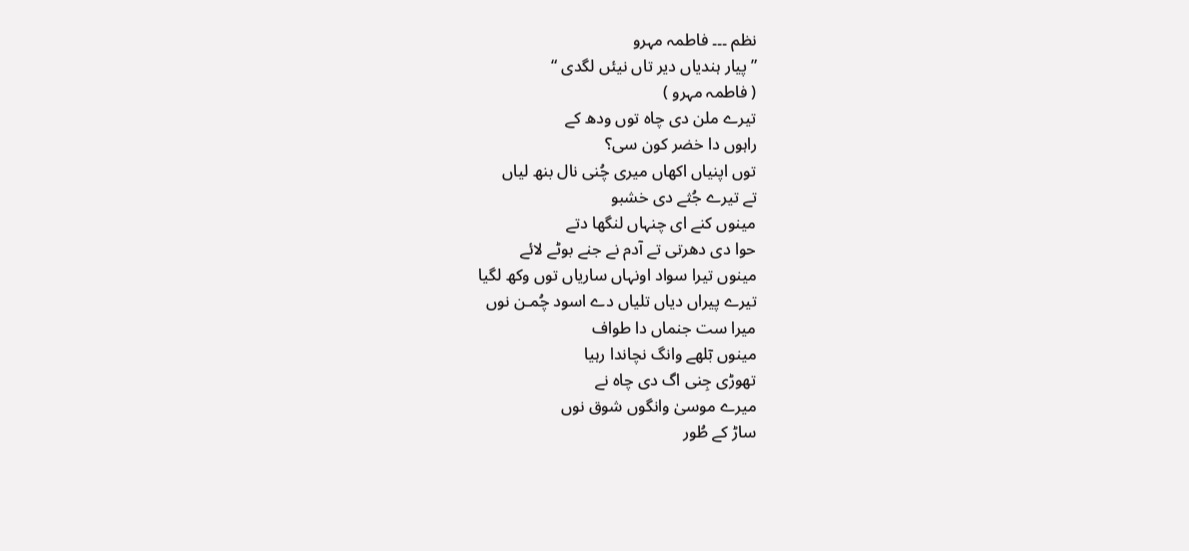نظم ۔۔۔ فاطمہ مہرو
” پیار ہندیاں دیر تاں نیئں لگدی “
( فاطمہ مہرو )
تیرے ملن دی چاہ توں ودھ کے
راہوں دا خضر کون سی؟
توں اپنیاں اکھاں میری چُنی نال بنھ لیاں
تے تیرے جُثے دی خشبو
مینوں کنے ای چنہاں لنگھا دتے
حوا دی دھرتی تے آدم نے جنے بوٹے لائے
مینوں تیرا سواد اونہاں ساریاں توں وکھ لگیا
تیرے پیراں دیاں تلیاں دے اسود چُمـن نوں
میرا ست جنماں دا طواف
مینوں بۤلھے وانگ نچاندا رہیا
تھوڑی جِنی اگ دی چاہ نے
میرے موسیٰ وانگوں شوق نوں
ساڑ کے طُور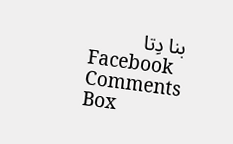بنا دِتا
Facebook Comments Box